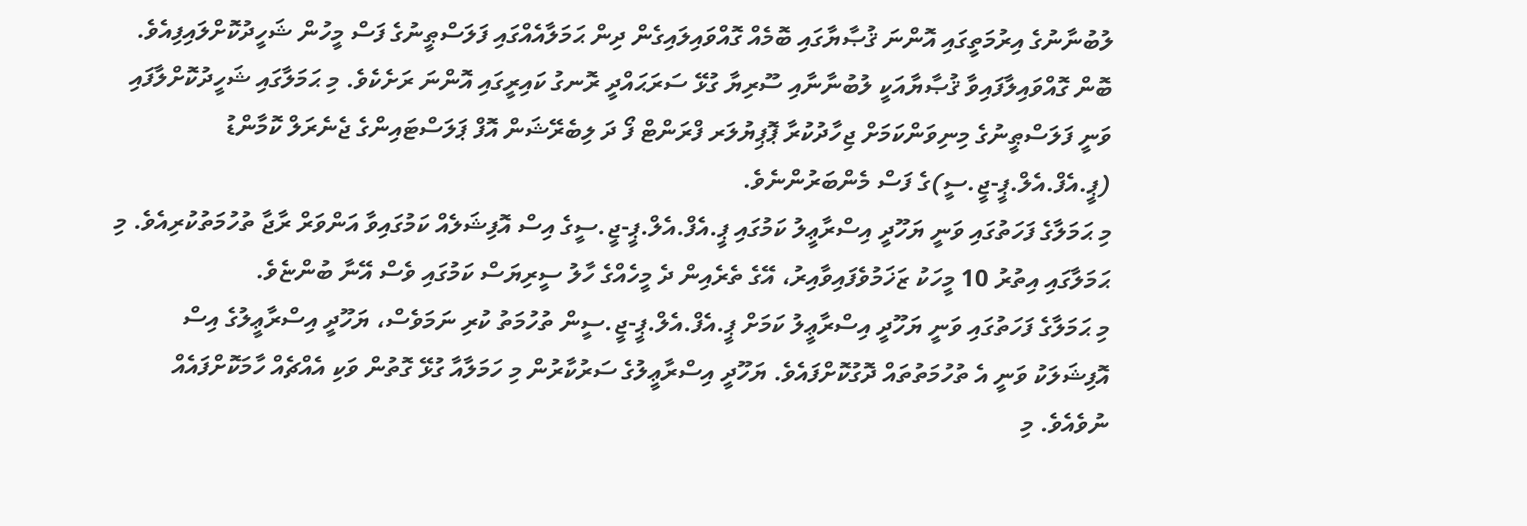ލުބުނާނުގެ އިރުމަތީގައި އޮންނަ ޤުޞާޔާގައި ބޮމެއް ގޮއްވައިލައިގެން ދިން ޙަމަލާއެއްގައި ފަލަސްޠީނުގެ ފަސް މީހުން ޝަހީދުކޮށްލައިފިއެވެ. ބޮން ގޮއްވައިލާފައިވާ ޤުޞާޔާއަކީ ލުބުނާނާއި ސޫރިޔާ ގުޅޭ ސަރަޙައްދީ ރޮނގު ކައިރީގައި އޮންނަ ރަށެކެވެ. މި ޙަމަލާގައި ޝަހީދުކޮށްލާފައި ވަނީ ފަލަސްޠީނުގެ މިނިވަންކަމަށް ޖިހާދުކުރާ ޕޮޕިޔުލަރ ފްރަންޓް ފޯ ދަ ލިބެރޭޝަން އޮފް ޕަލަސްޓައިންގެ ޖެނެރަލް ކޮމާންޑު (ޕީ.އެފް.އެލް.ޕީ-ޖީ.ސީ)ގެ ފަސް މެންބަރުންނެވެ.
މި ޙަމަލާގެ ފަހަތުގައި ވަނީ ޔަހޫދީ އިސްރާޢީލު ކަމުގައި ޕީ.އެފް.އެލް.ޕީ-ޖީ.ސީގެ އިސް އޮފިޝަލެއް ކަމުގައިވާ އަންވަރް ރާޖާ ތުހުމަތުކުރިއެވެ. މި ޙަމަލާގައި އިތުރު 10 މީހަކު ޒަޚަމުވެފައިވާއިރު، އޭގެ ތެރެއިން ދެ މީހެއްގެ ހާލު ސީރިޔަސް ކަމުގައި ވެސް އޭނާ ބުންޏެވެ.
މި ޙަމަލާގެ ފަހަތުގައި ވަނީ ޔަހޫދީ އިސްރާޢީލު ކަމަށް ޕީ.އެފް.އެލް.ޕީ-ޖީ.ސީން ތުހުމަތު ކުރި ނަމަވެސް، ޔަހޫދީ އިސްރާޢީލުގެ އިސް އޮފިޝަލަކު ވަނީ އެ ތުހުމަތުތައް ދޮގުކޮށްފައެވެ. ޔަހޫދީ އިސްރާޢީލުގެ ސަރުކާރުން މި ހަމަލާއާ ގުޅޭ ގޮތުން ވަކި އެއްޗެއް ހާމަކޮށްފައެއް ނުވެއެވެ. މި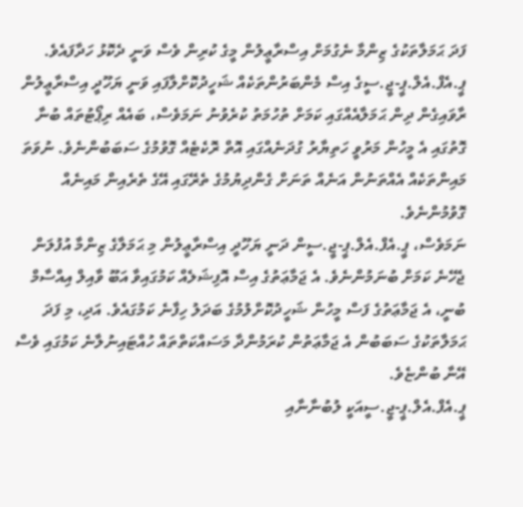ފަދަ ޙަމަލާތަކުގެ ޒިންމާ ނެގުމަށް އިސްރާޢީލުން މީގެ ކުރިން ވެސް ވަނީ ދެކޮޅު ހަދާފައެވެ.
ޕީ.އެފް.އެލް.ޕީ-ޖީ.ސީގެ އިސް މެންބަރުންތަކެއް ޝަހީދުކޮށްލާފައި ވަނީ ޔަހޫދީ އިސްރާޢީލުން ރާވައިގެން ދިން ޙަމަލާއެއްގައި ކަމަށް ތުހުމަތު ކުރެވުނު ނަމަވެސް، ބައެއް ރިޕޯޓުތައް ބުނާ ގޮތުގައި އެ މީހުން މަރުވީ ހަތިޔާރު ގުދަނެއްގައި އޮތް ރޮކެޓެއް ގޮވުމުގެ ސަބަބުންނެވެ. ނުވަތަ މައިންތަކެއް އެއްތަނުން އަނެއް ތަނަށް ގެންދިޔުމުގެ ތެރޭގައި އޭގެ ތެރެއިން މައިނެއް ގޮވުމުންނެވެ.
ނަމަވެސް، ޕީ.އެފް.އެލް.ޕީ-ޖީ.ސީން ދަނީ ޔަހޫދީ އިސްރާޢީލުން މި ޙަމަލާގެ ޒިންމާ އުފުލަން ޖެހޭނެ ކަމަށް ބުނަމުންނެވެ. އެ ޖަމާޢަތުގެ އިސް އޮފިޝަލެއް ކަމުގައިވާ އަބޫ ވާއިލް އިއްސާމް ބުނީ، އެ ޖަމާޢަތުގެ ފަސް މީހުން ޝަހީދުކޮށްލުމުގެ ބަދަލު ހިފާނެ ކަމުގައެވެ. އަދި، މި ފަދަ ޙަމަލާތަކުގެ ސަބަބުން އެ ޖަމާޢަތުން ކުރަމުންދާ މަސައްކަތްތައް ހުއްޓައިނުލާނެ ކަމުގައި ވެސް އޭނާ ބުންޏެވެ.
ޕީ.އެފް.އެލް.ޕީ-ޖީ.ސީއަކީ ލުބުނާނާއި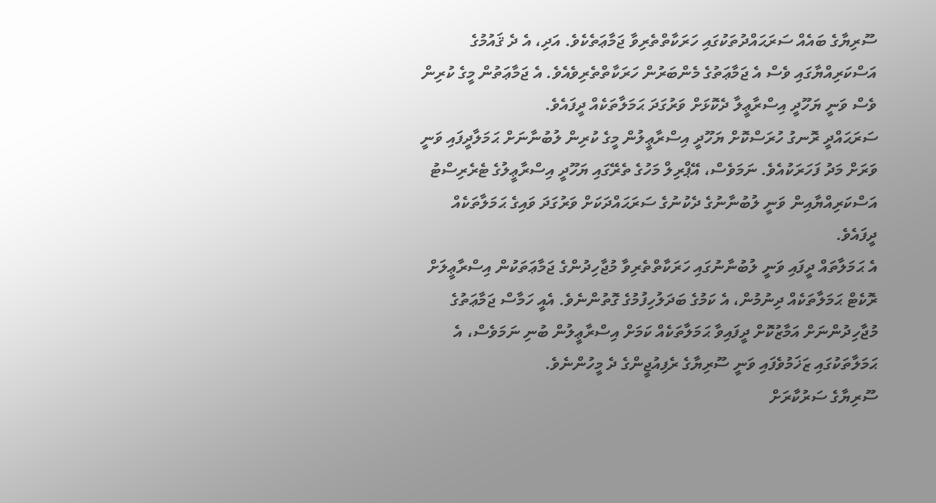ސޫރިޔާގެ ބައެއް ސަރަޙައްދުތަކުގައި ހަރަކާތްތެރިވާ ޖަމާޢަތެކެވެ. އަދި، އެ ދެ ޤައުމުގެ އަސްކަރިއްޔާގައި ވެސް އެ ޖަމާޢަތުގެ މެންބަރުން ހަރަކާތްތެރިވެއެވެ. އެ ޖަމާޢަތުން މީގެ ކުރިން ވެސް ވަނީ ޔަހޫދީ އިސްރާޢީލާ ދެކޮޅަށް ވަރުގަދަ ޙަމަލާތަކެއް ދީފައެވެ.
ސަރަޙައްދީ ރޮނގު ހުރަސްކޮށް ޔަހޫދީ އިސްރާޢީލުން މީގެ ކުރިން ލުބުނާނަށް ޙަމަލާދީފައި ވަނީ ވަރަށް މަދު ފަހަރަކުއެވެ. ނަމަވެސް، އޭޕްރިލް މަހުގެ ތެރޭގައި ޔަހޫދީ އިސްރާޢީލުގެ ޓެރެރިސްޓު އަސްކަރިއްޔާއިން ވަނީ ލުބުނާނުގެ ދެކުނުގެ ސަރަޙައްދަކަށް ވަރުގަދަ ވައިގެ ޙަމަލާތަކެއް ދީފައެވެ.
އެ ޙަމަލާތައް ދީފައި ވަނީ ލުބުނާނުގައި ހަރަކާތްތެރިވާ މުޖާހިދުންގެ ޖަމާޢަތަކުން އިސްރާޢީލަށް ރޮކެޓް ޙަމަލާތަކެއް ދިނުމުން، އެ ކަމުގެ ބަދަލުހިފުމުގެ ގޮތުންނެވެ. އެއީ ހަމާސް ޖަމާޢަތުގެ މުޖާހިދުންނަށް އަމާޒުކޮށް ދީފައިވާ ޙަމަލާތަކެއް ކަމަށް އިސްރާޢީލުން ބުނި ނަމަވެސް، އެ ޙަމަލާތަކުގައި ޒަޚަމުވެފައި ވަނީ ސޫރިޔާގެ ރެފިއުޖީންގެ ދެ މީހުންނެވެ.
ސޫރިޔާގެ ސަރުކާރަށް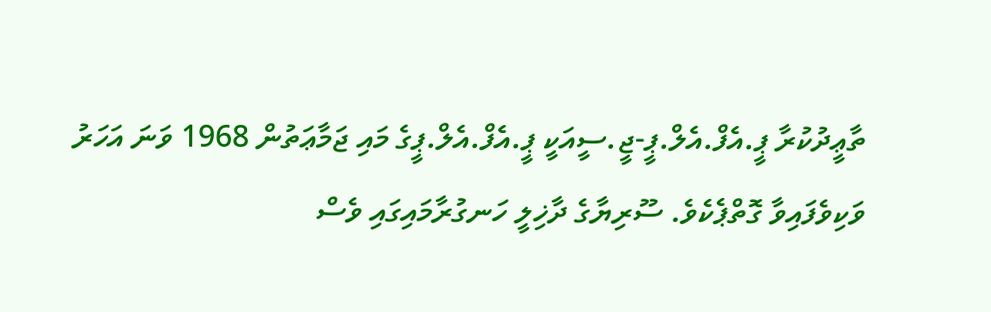ތާޢީދުކުރާ ޕީ.އެފް.އެލް.ޕީ-ޖީ.ސީއަކީ ޕީ.އެފް.އެލް.ޕީގެ މައި ޖަމާޢަތުން 1968 ވަނަ އަހަރު ވަކިވެފައިވާ ގޮތްޕެކެވެ. ސޫރިޔާގެ ދާޚިލީ ހަނގުރާމައިގައި ވެސް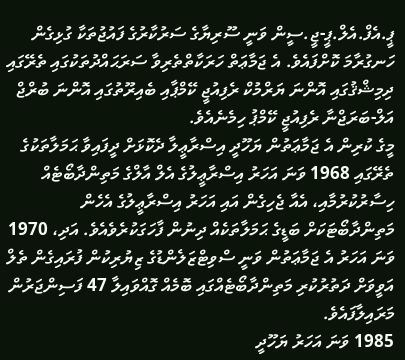ޕީ.އެފް.އެލް.ޕީ-ޖީ.ސީން ވަނީ ސޫރިޔާގެ ސަރުކާރުގެ ފައުޖުތަކާ ގުޅިގެން ހަނގުރާމަ ކޮށްފައެވެ. އެ ޖަމާޢަތް ހަރަކާތްތެރިވާ ސަރަޙައްދުތަކުގައި ތެރޭގައި ދިމިޝްޤުގައި އޮންނަ ޔަރްމުކް ރެފިއުޖީ ކޭމްޕާއި ބެއިރޫތުގައި އޮންނަ ބުރްޖް އަލް-ބަރަޖްނާ ރެފިއުޖީ ކޭމްޕު ހިމެނެއެވެ.
މީގެ ކުރިން އެ ޖަމާޢަތުން ޔަހޫދީ އިސްރާޢީލާ ދެކޮޅަށް ދީފައިވާ ޙަމަލާތަކުގެ ތެރޭގައި 1968 ވަނަ އަހަރު އިސްރާޢީލުގެ އެލް އާލްގެ މަތިންދާބޯޓެއް ހިސާރުކުރުމާއި، އެއާ ޖެހިގެން އައި އަހަރު އިސްރާޢީލުގެ އެހެން މަތިންދާބޯޓަކަށް ބަޑީގެ ޙަމަލާތަކެއް ދިނުން ފާހަގަކުރެވެއެވެ. އަދި، 1970 ވަނަ އަހަރު އެ ޖަމާޢަތުން ވަނީ ސްވިޓްޒަލެންޑުގެ ޒިޔުރިކުން ފުރައިގެން ތެލް އަވީވަށް ދަތުރުކުރި މަތިންދާބޯޓެއްގައި ބޮމެއް ގޮއްވައިލާ 47 ފަސިންޖަރުން މަރައިލާފައެވެ.
1985 ވަނަ އަހަރު ޔަހޫދީ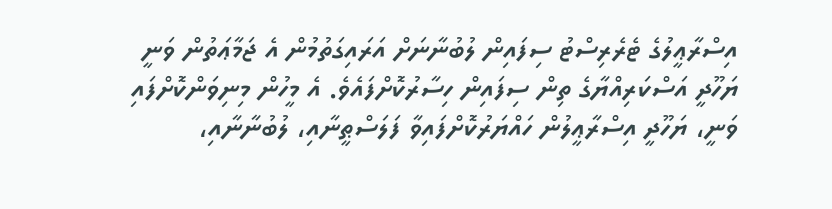އިސްރާޢީލުގެ ޓެރެރިސްޓު ސިފައިން ލުބުނާނަށް އަރައިގަތުމުން އެ ޖަމާޢަތުން ވަނީ ޔަހޫދީ އަސްކަރިއްޔާގެ ތިން ސިފައިން ހިސާރުކޮށްފައެވެ. އެ މީހުން މިނިވަންކޮށްފައި ވަނީ، ޔަހޫދީ އިސްރާޢީލުން ހައްޔަރުކޮށްފައިވާ ފަލަސްޠީނާއި، ލުބުނާނާއި،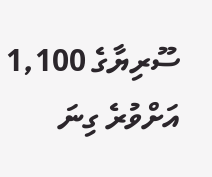ސޫރިޔާގެ 1,100 އަށްވުރެ ގިނަ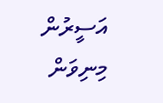އަސީރުން މިނިވަން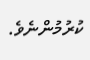ކުރުމުންނެވެ.